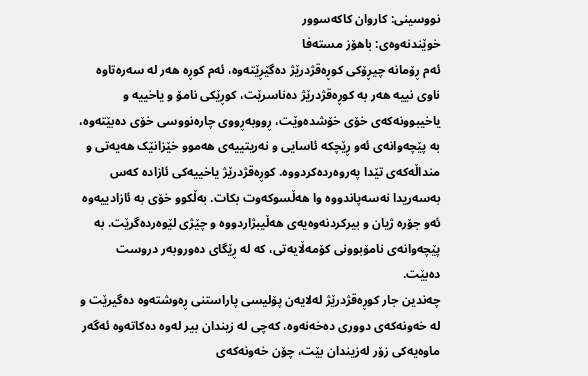نووسینی: کاروان کاکەسوور
خوێندنەوەی: باهۆز مستەفا
ئەم ڕۆمانە چیڕۆکی کوڕەقژدرێژ دەگێڕێتەوە، ئەم کوڕە هەر لە سەرەتاوە ناوی نییە هەر بە کوڕەقژدرێژ دەناسرێت، کوڕێکی نامۆ و یاخییە و یاخیبوونەکەی خۆی خۆشدەوێت، ڕووبەڕووی چارەنووسی خۆی دەبێتەوە، بە پێچەوانەی ئەو ڕێچکە ئاسایی و نەریتییەی هەموو خێزانێک هەیەتی و منداڵەکەی تێدا پەروەردەکردووە. کوڕەقژدرێژ یاخییەکی ئازادە کەس بەسەریدا نەسەپاندووە وا هەڵسوکەوت بکات. بەڵکوو خۆی بە ئازادییەوە ئەو جۆرە ژیان و بیرکردنەوەیەی هەڵیبژاردووە و چێژی لێوەردەگرێت. بە پێچەوانەی نامۆبوونی کۆمەڵایەتی، کە لە ڕێگای دەوروبەر دروست دەبێت.
چەندین جار کوڕەقژدرێژ لەلایەن پۆلیسی پاراستنی ڕەوشتەوە دەگیرێت و لە خەونەکەی دووری دەخەنەوە، کەچی لە زیندان بیر لەوە دەکاتەوە ئەگەر ماوەیەکی زۆر لەزیندان بێت، چۆن خەونەکەی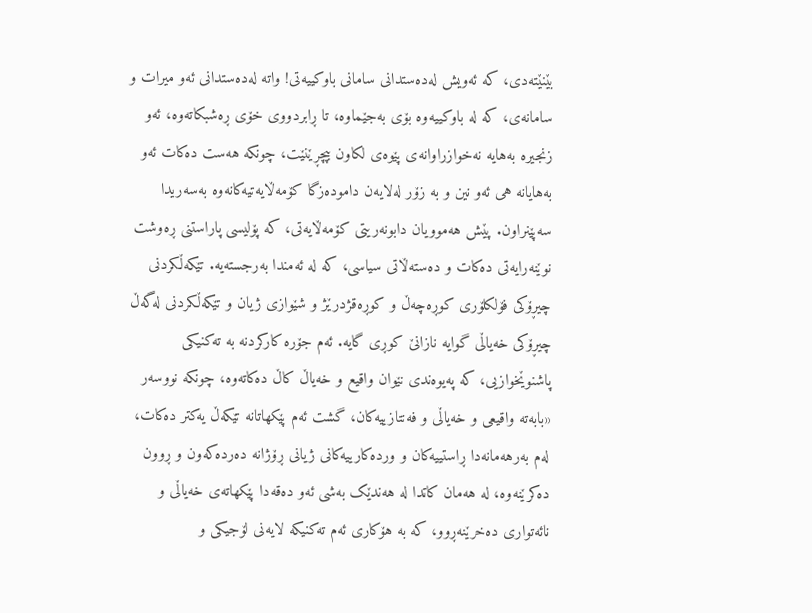بێنێتەدی، کە ئەویش لەدەستدانی سامانی باوکییەتی! واتە لەدەستدانی ئەو میرات و سامانەی، کە لە باوکییەوە بۆى بەجێماوە، تا ڕابردووی خۆی ڕەشبکاتەوە، ئەو زنجیرە بەهایە نەخوازراوانەی پێوەی لکاون بپچڕێنێت، چونکە هەست دەکات ئەو بەهایانە هی ئەو نین و بە زۆر لەلایەن دامودەزگا کۆمەڵایەتیەکانەوە بەسەریدا سەپێنراون. پێش هەموویان دابونەریتی کۆمەڵایەتی، کە پۆلیسی پاراستنی ڕەوشت نوێنەرایەتی دەکات و دەستەڵاتی سیاسی، کە لە ئەمندا بەرجستەیە. تێکەڵکردنی چیڕۆکی فۆلکلۆری کوڕەچەڵ و کوڕەقژدرێژ و شێوازی ژیان و تێکەڵکردنی لەگەڵ چیڕۆکی خەیاڵی گوایە نازانێ کوڕی گایە. ئەم جۆرە کارکردنە بە تەکنیکی پاشنوێخوازیی، کە پەیوەندی نێوان واقیع و خەیاڵ کاڵ دەکاتەوە، چونکە نووسەر «بابەتە واقیعی و خەیاڵی و فەنتازییەکان، گشت ئەم پێکهاتانە تێکەڵ یەکتر دەکات، لەم بەرهەمانەدا ڕاستییەکان و وردەکارییەکانی ژیانی ڕۆژانە دەردەکەون و ڕوون دەکرێنەوە، لە هەمان کاتدا لە هەندێک بەشی ئەو دەقەدا پێکهاتەی خەیاڵی و نائەتواری دەخرێنەڕوو، کە بە هۆکاری ئەم تەکنیکە لایەنی لۆجیکی و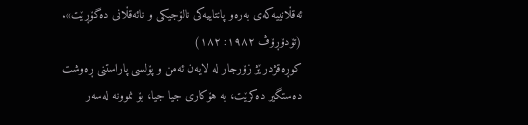ئەقڵانییەکەی بەرەو پانتاییەکی نالۆجیکی و نائەقڵانی دەگۆڕێت». (تۆدۆڕۆڤ ١٩٨٢: ١٨٢)
کوڕەقژدرێژ زۆرجار لە لایەن ئەمن و پۆلسی پاراستنی ڕەوشت دەستگیر دەکرێت، بە هۆکاری جیا جیا، بۆ نموونە لەسەر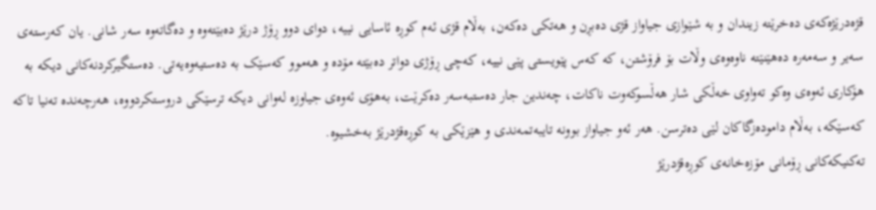قژەدرێژەکەی دەخرێتە زیندان و بە شێوازی جیاواز قژی دەبڕن و هەتکی دەکەن، بەڵام قژی ئەم کوڕە ئاسایی نییە، دوای دوو ڕۆژ درێژ دەبێتەوە و دەگاتەوە سەر شانی. یان کەرستەی سەیر و سەمەرە دەهێنێتە ناوەوەی وڵات بۆ فرۆشتن، کە کەس پێویستی پێی نییە، کەچی ڕۆژی دواتر دەبێتە مۆدە و هەموو کەسێک بە دەستیەوەیەتی. دەستگیرکردنەکانی دیکە بە هۆکاری ئەوەی وەکو تەواوی خەڵکی شار هەڵسوکەوت ناکات، چەندین جار دەستبەسەر دەکرێت، بەهۆی ئەوەی جیاوزە لەوانی دیکە ترسێکی دروستکردووە، هەرچەندە تەنیا تاکە کەسێکە، بەڵام دامودەزگاکان لێی دەترسن. هەر ئەو جیاواز بوونە تایبەتمەندی و هێزێکی بە کوڕەقژدرێژ بەخشیوە.
تەکنیکەکانی ڕۆمانی مۆزەخانەی کوڕەقژدرێژ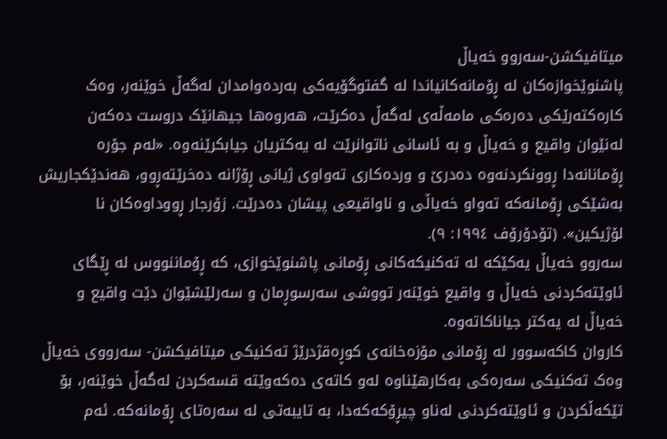میتافیکشن-سەروو خەیاڵ
پاشنوێخوازەکان لە ڕۆمانەکانیاندا لە گفتوگۆیەکی بەردەوامدان لەگەڵ خوێنەر، وەک کارەکتەرێکی دەرەکی مامەڵەی لەگەڵ دەکرێت، هەروەها جیهانێک دروست دەکەن لەنێوان واقیع و خەیاڵ و بە ئاسانی ناتوانرێت لە یەکتریان جیابکرێنەوە. «لەم جۆرە ڕۆمانانەدا ڕوونکردنەوە دەدرێ و وردەکاری تەواوی ژیانی ڕۆژانە دەخرێتەڕوو، هەندێکجاریش بەشێکی ڕۆمانەکە تەواو خەیاڵی و ناواقیعی پیشان دەدرێت. زۆرجار ڕووداوەکان نا لۆژیکین». (تۆدۆرۆف ١٩٩٤: ٩).
سەروو خەیاڵ یەکێکە لە تەکنیکەکانی ڕۆمانی پاشنوێخوازى، کە ڕۆماننووس لە ڕێگای ئاوێتەکردنی خەیاڵ و واقیع خوێنەر تووشی سەرسوڕمان و سەرلێشێوان دێت واقیع و خەیاڵ لە یەکتر جیاناکاتەوە.
کاروان کاکەسوور لە ڕۆمانی مۆزەخانەی کوڕەقژدرێژ تەکنیکی میتافیکشن- سەرووی خەیاڵ وەک تەکنیکی سەرەکی بەکارهێناوە لەو کاتەی دەکەوێتە قسەکردن لەگەڵ خوێنەر، بۆ تێکەڵکردن و ئاوێتەکردنی لەناو چیڕۆکەکەدا، بە تایبەتی لە سەرەتای ڕۆمانەکە. ئەم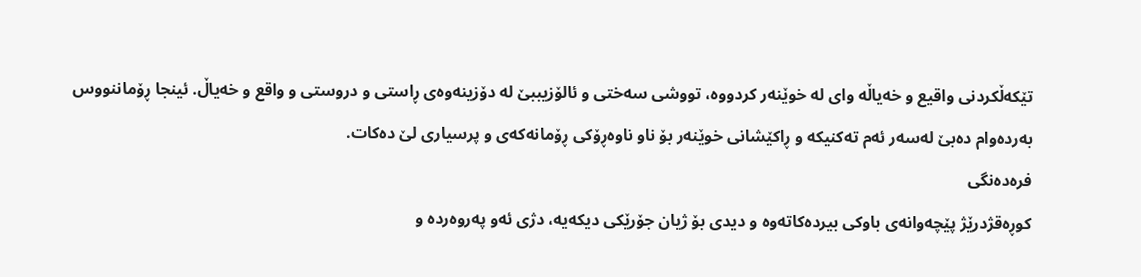تێکەڵکردنی واقیع و خەیاڵە وای لە خوێنەر کردووە، تووشی سەختی و ئالۆزیببێ لە دۆزینەوەی ڕاستی و دروستی و واقع و خەیاڵ. ئینجا ڕۆماننووس بەردەوام دەبێ لەسەر ئەم تەکنیکە و ڕاکێشانی خوێنەر بۆ ناو ناوەڕۆکی ڕۆمانەکەی و پرسیاری لێ دەکات.
فرەدەنگی
کوڕەقژدرێژ پێچەوانەی باوکی بیردەکاتەوە و دیدی بۆ ژیان جۆرێکی دیکەیە، دژی ئەو پەروەردە و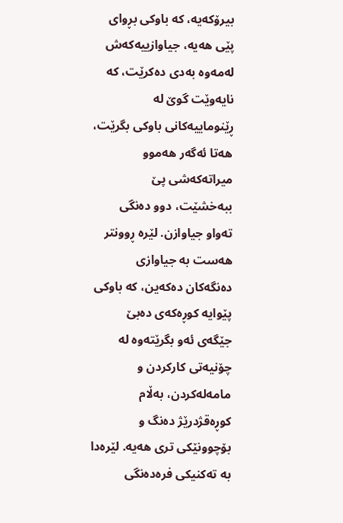بیرۆکەیە، کە باوکی بڕوای پێی هەیە، جیاوازییەکەش لەمەوە بەدی دەکرێت، کە نایەوێت گوێ لە ڕێنوماییەکانی باوکی بگرێت، هەتا ئەگەر هەموو میراتەکەشی پێ ببەخشێت، دوو دەنگی تەواو جیاوازن. لێرە ڕوونتر هەست بە جیاوازی دەنگەکان دەکەین، کە باوکی پێوایە کوڕەکەی دەبێ جێگەی ئەو بگرێتەوە لە چۆنیەتی کارکردن و مامەلەکردن، بەڵام کوڕەقژدرێژ دەنگ و بۆچوونێکی تری هەیە. لێرەدا بە تەکنیکی فرەدەنگی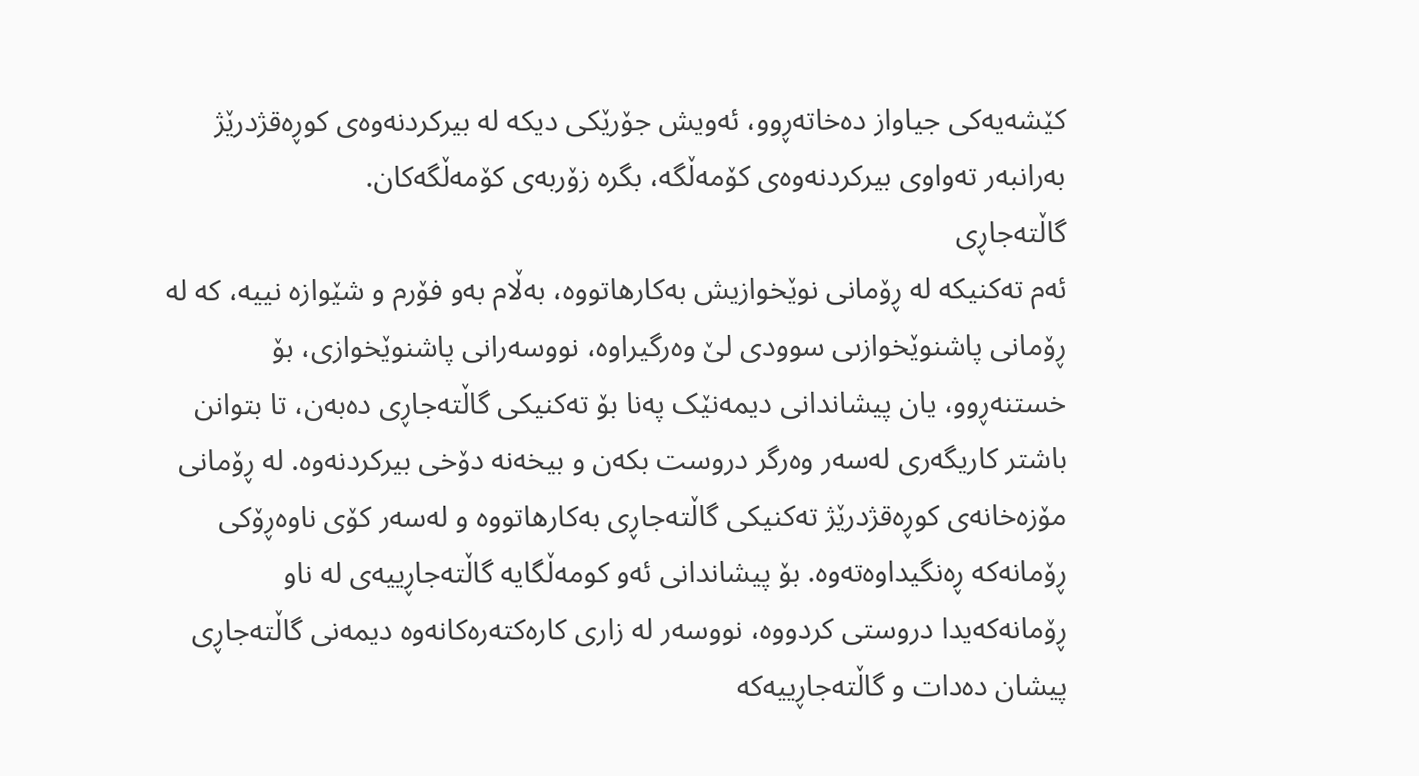کێشەیەکی جیاواز دەخاتەڕوو، ئەویش جۆرێکی دیکە لە بیرکردنەوەی کوڕەقژدرێژ بەرانبەر تەواوی بیرکردنەوەی کۆمەڵگە، بگرە زۆربەی کۆمەڵگەکان.
گاڵتەجاڕی
ئەم تەکنیکە لە ڕۆمانی نوێخوازیش بەکارهاتووە، بەڵام بەو فۆرم و شێوازە نییە، کە لە ڕۆمانی پاشنوێخوازىی سوودی لێ وەرگیراوە، نووسەرانی پاشنوێخوازی، بۆ خستنەڕوو، یان پیشاندانی دیمەنێک پەنا بۆ تەکنیکی گاڵتەجاڕی دەبەن، تا بتوانن باشتر کاریگەری لەسەر وەرگر دروست بکەن و بیخەنە دۆخی بیرکردنەوە. لە ڕۆمانی مۆزەخانەی کوڕەقژدرێژ تەکنیکی گاڵتەجاڕی بەکارهاتووە و لەسەر کۆی ناوەڕۆکی ڕۆمانەکە ڕەنگیداوەتەوە. بۆ پیشاندانی ئەو کومەڵگایە گاڵتەجاڕییەی لە ناو ڕۆمانەکەیدا دروستی کردووە، نووسەر لە زاری کارەکتەرەکانەوە دیمەنی گاڵتەجاڕی پیشان دەدات و گاڵتەجاڕییەکە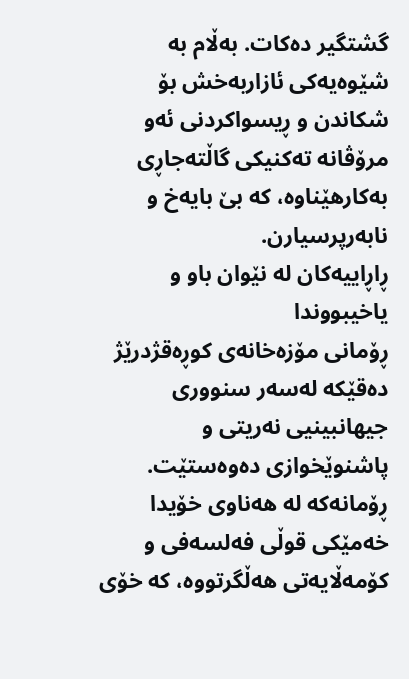گشتگیر دەکات. بەڵام بە شێوەیەکی ئازاربەخش بۆ شکاندن و ڕیسواکردنی ئەو مرۆڤانە تەکنیکی گاڵتەجاڕی بەکارهێناوە، کە بێ بایەخ و نابەرپرسیارن.
ڕاڕاییەکان لە نێوان باو و یاخیبووندا
ڕۆمانی مۆزەخانەی کوڕەقژدرێژ دەقێکە لەسەر سنووری جیهانبینیی نەریتی و پاشنوێخوازی دەوەستێت. ڕۆمانەکە لە هەناوی خۆیدا خەمێکی قوڵی فەلسەفی و کۆمەڵایەتی هەڵگرتووە، کە خۆی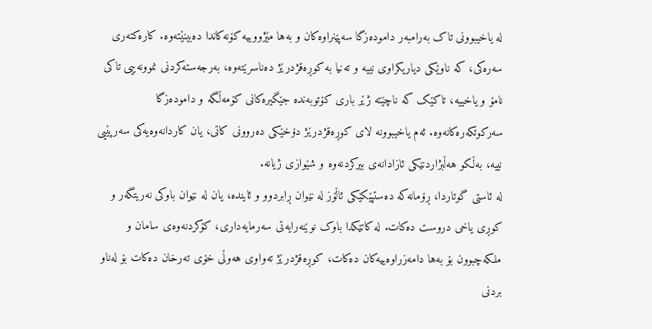لە یاخیبوونی تاک بەرامبەر دامودەزگا سەپێنراوەکان و بەها مێژووییە کۆنەکاندا دەبینێتەوە. کارەکتەری سەرەکی، کە ناوێکی دیاریکراوی نییە و تەنیا بە کوڕەقژدرێژ دەناسرێتەوە، بەرجەستەکردنی نموونەییی تاکی نامۆ و یاخییە، تاکێک کە ناچێتە ژێر باری کۆتوبەندە جێگیرەکانی کۆمەڵگە و دامودەزگا سەرکوتکەرەکانەوە. ئەم یاخیبوونە لای کوڕەقژدرێژ دۆخێکی دەروونی کاتی، یان کاردانەوەیەکی سەرپێیی نییە، بەڵکو هەڵبژاردنێکی ئازادانەی بیرکردنەوە و شێوازی ژیانە.
لە ئاستی گوتاردا، ڕۆمانەکە دەستپێکێکی ئاڵۆز لە نێوان ڕابردوو و ئایندە، یان لە نێوان باوکی نەریتگەر و کوڕی یاخی دروست دەکات. لە کاتێکدا باوک نوێنەرایەتی سەرمایەداری، کۆکردنەوەی سامان و ملکەچبوون بۆ بەها دامەزراوەییەکان دەکات، کوڕەقژدرێژ تەواوی هەوڵی خۆی تەرخان دەکات بۆ لەناو بردنی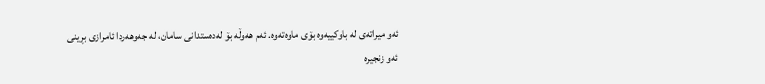ئەو میراتەی لە باوکییەوە بۆی ماوەتەوە. ئەم هەوڵە بۆ لەدەستدانی سامان، لە جەوهەردا ئامرازی بڕینی ئەو زنجیرە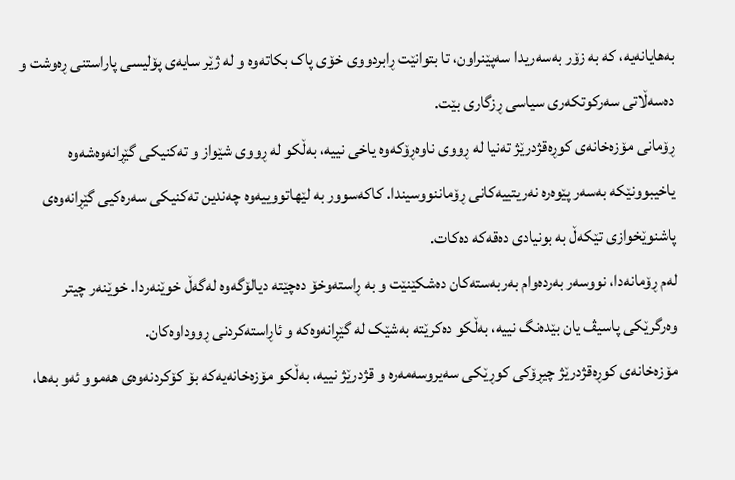بەهایانەیە، کە بە زۆر بەسەریدا سەپێنراون، تا بتوانێت ڕابردووی خۆی پاک بکاتەوە و لە ژێر سایەی پۆلیسی پاراستنی ڕەوشت و دەسەڵاتی سەرکوتکەری سیاسی ڕزگاری بێت.
ڕۆمانی مۆزەخانەی کوڕەقژدرێژ تەنیا لە ڕووی ناوەڕۆکەوە یاخی نییە، بەڵکو لە ڕووی شێواز و تەکنیکی گێڕانەوەشەوە یاخیبوونێکە بەسەر پێوەرە نەریتییەکانی ڕۆماننووسیندا. کاکەسوور بە لێهاتووییەوە چەندین تەکنیکی سەرەکیی گێڕانەوەی پاشنوێخوازی تێکەڵ بە بونیادی دەقەکە دەکات.
لەم ڕۆمانەدا، نووسەر بەردەوام بەربەستەکان دەشکێنێت و بە ڕاستەوخۆ دەچێتە دیالۆگەوە لەگەڵ خوێنەردا. خوێنەر چیتر وەرگرێکی پاسیڤ یان بێدەنگ نییە، بەڵکو دەکرێتە بەشێک لە گێڕانەوەکە و ئاڕاستەکردنی ڕووداوەکان.
مۆزەخانەی کوڕەقژدرێژ چیڕۆکی کوڕێکی سەیروسەمەرە و قژدرێژ نییە، بەڵکو مۆزەخانەیەکە بۆ کۆکردنەوەی هەموو ئەو بەها،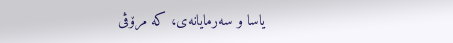یاسا و سەرمایانەی، کە مرۆڤی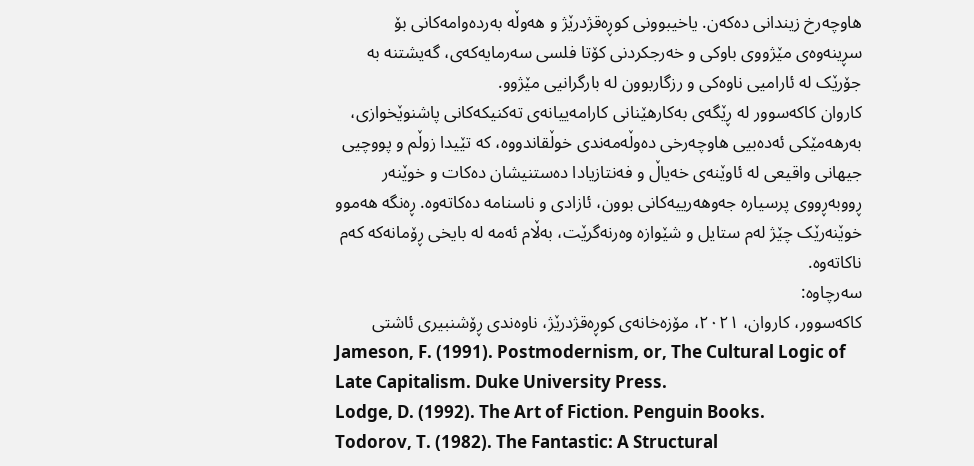هاوچەرخ زیندانی دەکەن. یاخیبوونی کوڕەقژدرێژ و هەوڵە بەردەوامەکانی بۆ سڕینەوەی مێژووی باوکی و خەرجکردنی کۆتا فلسی سەرمایەکەی، گەیشتنە بە جۆرێک لە ئارامیی ناوەکی و رزگاربوون لە بارگرانیی مێژوو.
کاروان کاکەسوور لە ڕێگەی بەکارهێنانی کارامەییانەی تەکنیکەکانی پاشنوێخوازی، بەرهەمێکی ئەدەبیی هاوچەرخی دەوڵەمەندی خوڵقاندووە، کە تێیدا زوڵم و پووچیی جیهانی واقیعی لە ئاوێنەی خەیاڵ و فەنتازیادا دەستنیشان دەکات و خوێنەر ڕووبەڕووی پرسیارە جەوهەرییەکانی بوون، ئازادی و ناسنامە دەکاتەوە. ڕەنگە هەموو خوێنەرێک چێژ لەم ستایل و شێوازە وەرنەگرێت، بەڵام ئەمە لە بایخی ڕۆمانەکە کەم ناکاتەوە.
سەرچاوە:
کاکەسوور، کاروان، ٢٠٢١، مۆزەخانەی کوڕەقژدرێژ، ناوەندی ڕۆشنبیری ئاشتی
Jameson, F. (1991). Postmodernism, or, The Cultural Logic of Late Capitalism. Duke University Press.
Lodge, D. (1992). The Art of Fiction. Penguin Books.
Todorov, T. (1982). The Fantastic: A Structural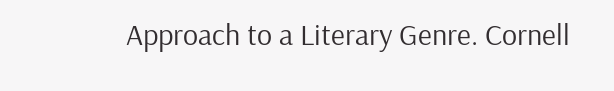Approach to a Literary Genre. Cornell